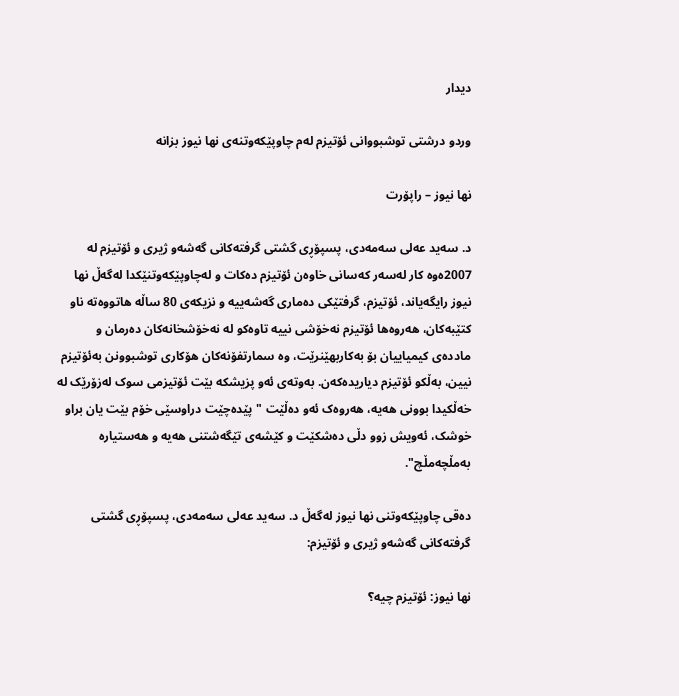دیدار

وردو درشتی توشبووانی ئۆتیزم لەم چاوپێکەوتنەی نها نیوز بزانە

نها نیوز – راپۆرت

د. سەید عەلی سەمەدی، پسپۆڕی گشتی گرفتەکانی گەشەو ژیری و ئۆتیزم لە 2007ەوە کار لەسەر کەسانی خاوەن ئۆتیزم دەکات و لەچاوپێکەوتنێکدا لەگەڵ نها نیوز رایگەیاند، ئۆتیزم، گرفتێکی دەماری گەشەییە و نزیکەی 80 ساڵە ھاتووەتە ناو کتێبەکان، هەروەها ئۆتیزم نەخۆشی نییە تاوەکو لە نەخۆشخانەکان دەرمان و ماددەی کیمیاییان بۆ بەکاربهێنرێت، وە سمارتفۆنەکان ھۆکاری توشبوونن بەئۆتیزم نیین، بەڵکو ئۆتیزم دیاریدەکەن. بەوتەی ئەو پزیشکە بێت ئۆتیزمی سوک لەزۆرێک لە خەڵکیدا بوونی هەیە، هەروەک ئەو دەڵێت "پێدەچێت دراوسێی خۆم بێت یان براو خوشک، ئەویش زوو دڵی دەشکێت و کێشەی تێگەشتنی ھەیە و ھەستیارە بەمڵچەمڵچ".

دەقی چاوپێکەوتنی نها نیوز لەگەڵ د. سەید عەلی سەمەدی، پسپۆڕی گشتی گرفتەکانی گەشەو ژیری و ئۆتیزم:

نها نیوز: ئۆتیزم چیە؟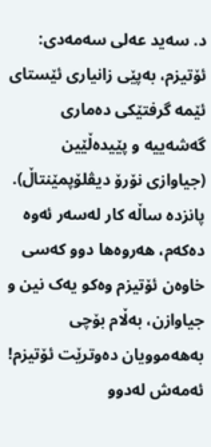د. سەید عەلی سەمەدی: ئۆتیزم، بەپێی زانیاری ئێستای ئێمە گرفتێکی دەماری گەشەییە و پێیدەڵێین (جیاوازی نۆرۆ دیڤلۆپمێنتاڵ). پانزدە ساڵە کار لەسەر ئەوە دەکەم، هەروەها دوو کەسی خاوەن ئۆتیزم وەکو یەک نین و جیاوازن، بەڵام بۆچی بەھەموویان دەوترێت ئۆتیزم! ئەمەش لەدوو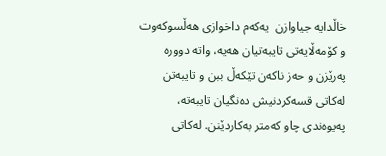خاڵدایە جیاوازن  یەکەم داخوازی ھەڵسوکەوت و کۆمەڵایەتی تایبەتیان ھەیە، واتە دوورە پەرێزن و حەز ناکەن تێکەڵ ببن و تایبەتن لەکاتی قسەکردنیش دەنگیان تایبەتە، پەیوەندی چاو کەمتر بەکاردێنن. لەکاتی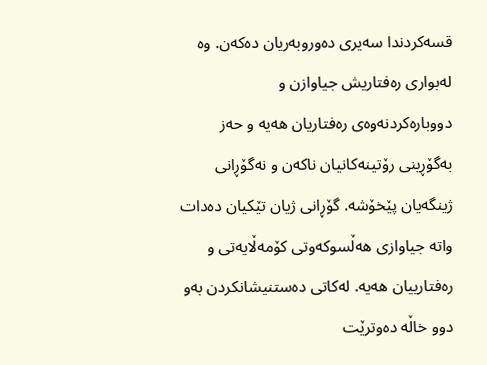قسەکردندا سەیری دەوروبەریان دەکەن. وە لەبواری رەفتاریش جیاوازن و دووبارەکردنەوەی رەفتاریان هەیە و حەز بەگۆڕینی رۆتینەکانیان ناکەن و نەگۆڕانی ژینگەیان پێخۆشە. گۆڕانی ژیان تێکیان دەدات واتە جیاوازی ھەڵسوکەوتی کۆمەڵایەتی و رەفتارییان ھەیە. لەکاتی دەستنیشانکردن بەو دوو خاڵە دەوترێت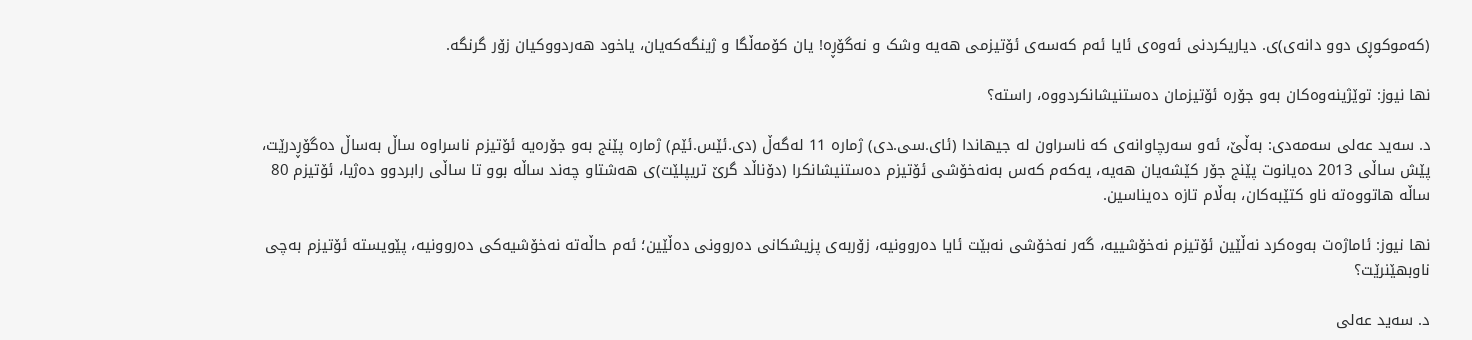(کەموکوڕی دوو دانەی)ی. دیاریکردنی ئەوەی ئایا ئەم کەسەی ئۆتیزمی هەیە وشک و نەگۆڕە! یان کۆمەڵگا و ژینگەکەیان، یاخود هەردووکیان زۆر گرنگە.

نها نیوز: توێژینەوەکان بەو جۆرە ئۆتیزمان دەستنیشانکردووە، راستە؟

د. سەید عەلی سەمەدی: بەڵێ، ئەو سەرچاوانەی کە ناسراون لە جیھاندا (ئای.سی.دی) ژمارە 11 لەگەڵ (دی.ئێس.ئێم) ژمارە پێنج بەو جۆرەیە ئۆتیزم ناسراوە ساڵ بەساڵ دەگۆڕدرێت، پێش ساڵی 2013 دەیانوت پێنج جۆر کێشەیان ھەیە، یەکەم کەس بەنەخۆشی ئۆتیزم دەستنیشانکرا (دۆناڵد گرێ تریپلێت)ی هەشتاو چەند ساڵه بوو تا ساڵی رابردوو دەژیا، ئۆتیزم 80 ساڵە ھاتووەتە ناو کتێبەکان، بەڵام تازە دەیناسین.

نها نیوز: ئاماژەت بەوەکرد نەڵێین ئۆتیزم نەخۆشییە، گەر نەخۆشی نەبێت ئایا دەروونیە، زۆربەی پزیشکانی دەروونی دەڵێین؛ ئەم حاڵەتە نەخۆشیەکی دەروونیە، پێویستە ئۆتیزم بەچی ناوبھێنرێت؟

د. سەید عەلی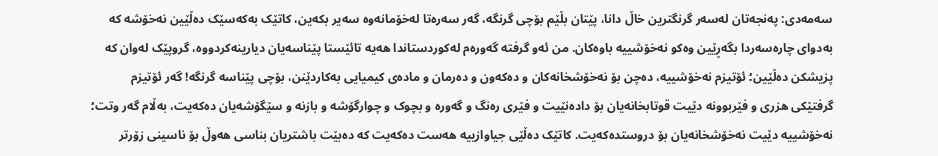سەمەدی: پەنجەتان لەسەر گرنگترین خاڵ دانا، پێتان بڵێم بۆچی گرنگە، گەر سەرەتا لەخۆمانەوە سەیر بکەین، کاتێک بەکەسێک دەڵێین نەخۆشە کە بەدوای چارەسەردا بگەڕێین وەکو نەخۆشییە باوەکان. من ئەو گرفتە گەورەم لەکوردستاندا ھەیە تائێستا پێناسەیان دیارینەکردووە، گروپێک لەوان کە پزیشکن دەڵێین؛ ئۆتیزم نەخۆشییە، دەچن بۆ نەخۆشخانەکان و دەکەون و دەرمان و مادەی کیمیایی بەکاردێنن، بۆچی پێناسە گرنگە! گەر ئۆتیزم گرفتێکی ھزری و فێربوونە دێیت قوتابخانەیان بۆ دادەنێیت و فێری رەنگ و گەورە و بچوک و چوارگۆشە و بازنە و سێگۆشەیان دەکەیت، بەڵام گەر وتت؛ نەخۆشییە دێیت نەخۆشخانەیان بۆ دروستدەکەیت. کاتێک دەڵێی جیاوازییە هەست دەکەیت کە دەبێت باشتریان بناسی هەوڵ بۆ ناسینی زۆرتر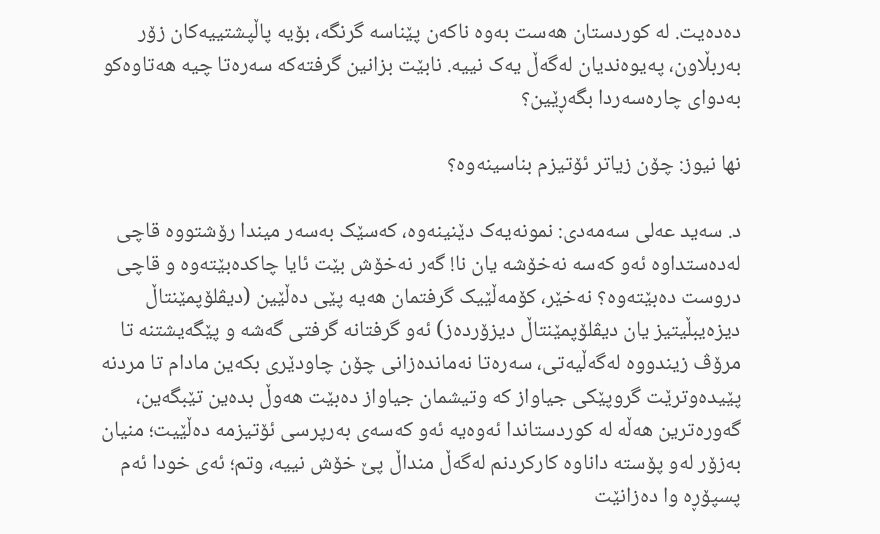دەدەیت. لە کوردستان ھەست بەوە ناکەن پێناسە گرنگە، بۆیە پاڵپشتییەکان زۆر بەربڵاون، پەیوەندیان لەگەڵ یەک نییە. نابێت بزانین گرفتەکە سەرەتا چیە ھەتاوەکو بەدوای چارەسەردا بگەڕێین؟

نها نیوز: چۆن زیاتر ئۆتیزم بناسینەوە؟

د. سەید عەلی سەمەدی: نمونەیەک دێنینەوە، کەسێک بەسەر میندا رۆشتووە قاچی لەدەستداوە ئەو کەسە نەخۆشە یان نا! گەر نەخۆش بێت ئایا چاکدەبێتەوە و قاچی دروست دەبێتەوە؟ نەخێر، کۆمەڵێیک گرفتمان ھەیە پێی دەڵێین (دیڤلۆپمێنتاڵ دیزەیبڵیتیز یان دیڤلۆپمێنتاڵ دیزۆردەز) ئەو گرفتانە گرفتی گەشە و پێگەیشتنە تا مرۆڤ زیندووە لەگەڵیەتی، سەرەتا نەماندەزانی چۆن چاودێری بکەین مادام تا مردنە پێیدەوترێت گروپێکی جیاواز کە وتیشمان جیاواز دەبێت ھەوڵ بدەین تێبگەین، گەورەترین ھەڵە لە کوردستاندا ئەوەیە ئەو کەسەی بەرپرسی ئۆتیزمە دەڵێیت؛ منیان بەزۆر لەو پۆستە داناوە کارکردنم لەگەڵ منداڵ پێ خۆش نییە، وتم؛ ئەی خودا ئەم پسپۆڕە وا دەزانێت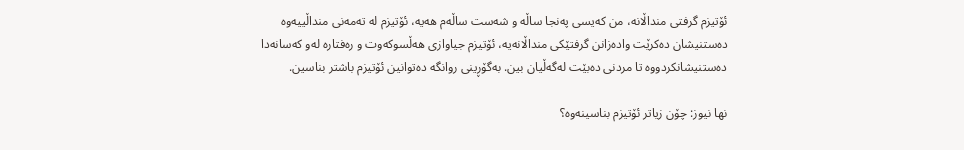ئۆتیزم گرفتی منداڵانە، من کەیسی پەنجا ساڵە و شەست ساڵەم ھەیە، ئۆتیزم لە تەمەنی منداڵییەوە دەستنیشان دەکرێت وادەزانن گرفتێکی منداڵانەیە، ئۆتیزم جیاوازی ھەڵسوکەوت و رەفتارە لەو کەسانەدا دەستنیشانکردووە تا مردنی دەبێت لەگەڵیان بین. بەگۆڕینی روانگە دەتوانین ئۆتیزم باشتر بناسین.

نها نیوز: چۆن زیاتر ئۆتیزم بناسینەوە؟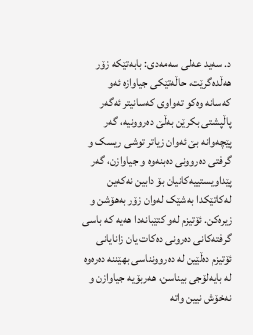د. سەید عەلی سەمەدی: بابەتێکە زۆر ھەڵدەگرێت، حاڵەتێکی جیاوازە ئەو کەسانە وەکو تەواوی کەسانیتر ئەگەر پاڵپشتی بکرێن بەڵێ دەروونیە، گەر پێچەوانە بێ ئەوان زیاتر توشی ریسک و گرفتی دەروونی دەبنەوە و جیاوازن، گەر پێداویستییەکانیان بۆ دابین نەکەین لەکاتێکدا بەشێک لەوان زۆر بەھۆشن و زیرەکن. ئۆتیزم لەو کتێبانەدا ھەیە کە باسی گرفتەکانی دەرونی دەکات یان زانایانی ئۆتیزم دەڵێین لە دەروونناسی بھێننە دەرەوە لە بایەلۆجی بیناسن، هەربۆیە جیاوازن و نەخۆش نیین واتە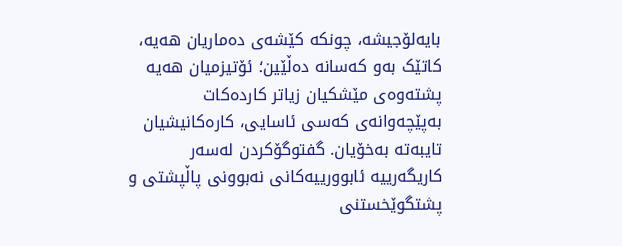بایەلۆجیشە، چونکە کێشەی دەماریان ھەیە، کاتێک بەو کەسانە دەڵێین؛ ئۆتیزمیان ھەیە پشتەوەی مێشکیان زیاتر کاردەکات بەپێچەوانەی کەسی ئاسایی، کارەکانیشیان تایبەتە بەخۆیان. گفتوگۆکردن لەسەر کاریگەرییە ئابوورییەکانی نەبوونی پاڵپشتی و پشتگوێخستنی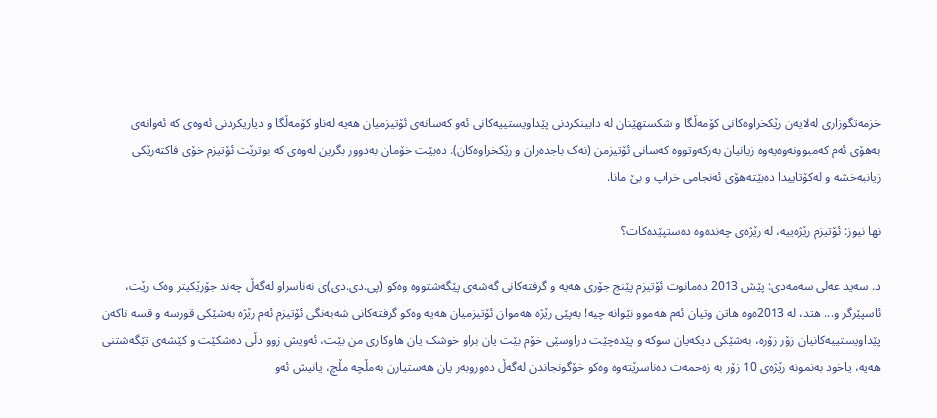خزمەتگوزاری لەلایەن رێکخراوەکانی کۆمەڵگا و شکستهێنان لە دابینکردنی پێداویستییەکانی ئەو کەسانەی ئۆتیزمیان هەیە لەناو کۆمەڵگا و دیاریکردنی ئەوەی کە ئەوانەی بەهۆی ئەم کەمبوونەوەیەوە زیانیان بەرکەوتووە کەسانی ئۆتیزمن (نەک باجدەران و رێکخراوەکان). دەبێت خۆمان بەدوور بگرین لەوەی کە بوترێت ئۆتیزم خۆی فاکتەرێکی زیانبەخشە و لەکۆتاییدا دەبێتەهۆی ئەنجامی خراپ و بێ مانا.

نها نیوز: ئۆتیزم رێژەییە، لە رێژەی چەندەوە دەستپێدەکات؟

د. سەید عەلی سەمەدی: پێش 2013 دەمانوت ئۆتیزم پێنج جۆری هەیە و گرفتەکانی گەشەی پێگەشتووە وەکو (پی.دی.دی)ی نەناسراو لەگەڵ چەند جۆرێکیتر وەک رێت، ئاسپێرگر و... هتد، لە 2013ەوە ھاتن وتیان ئەم ھەموو نێوانە چیە! بەپێی رێژە ھەموان ئۆتیزمیان ھەیە وەکو گرفتەکانی شەبەنگی ئۆتیزم ئەم رێژە بەشێکی قورسە و قسە ناکەن پێداویستییەکانیان زۆر زۆرە، بەشێکی دیکەیان سوکە و پێدەچێت دراوسێی خۆم بێت یان براو خوشک یان ھاوکاری من بێت، ئەویش زوو دڵی دەشکێت و کێشەی تێگەشتنی ھەیە، یاخود بەنمونە رێژەی 10 زۆر بە زەحمەت دەناسرێتەوە وەکو خۆگونجاندن لەگەڵ دەوروبەر یان ھەستیارن بەمڵچە مڵچ، یانیش ئەو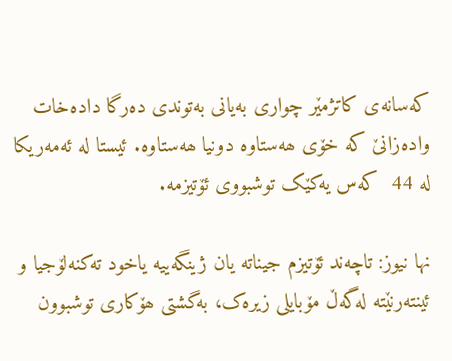کەسانەی کاتژمێر چواری بەیانی بەتوندی دەرگا دادەخات وادەزانێ کە خۆی ھەستاوە دونیا ھەستاوە. ئیستا لە ئەمەریکا لە 44  کەس یەکێک توشبووی ئۆتیزمە.

نها نیوز: تاچەند ئۆتیزم جیناتە یان ژینگەییە یاخود تەکنەلۆجیا و ئینتەرنێتە لەگەڵ مۆبایلی زیرەک، بەگشتی ھۆکاری توشبوون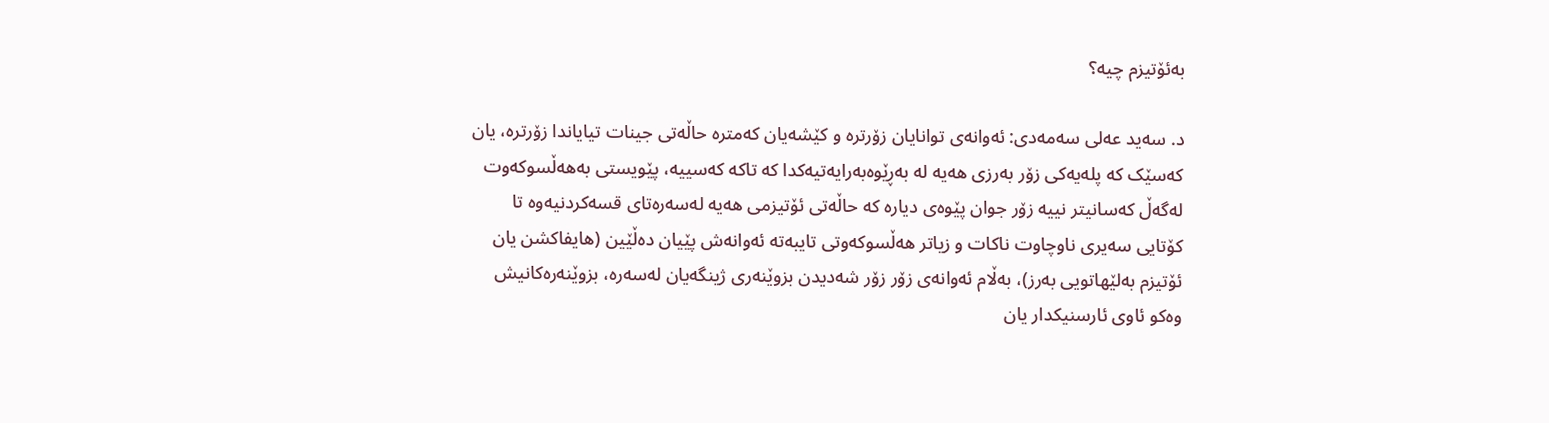بەئۆتیزم چیە؟

د. سەید عەلی سەمەدی: ئەوانەی توانایان زۆرترە و کێشەیان کەمترە حاڵەتی جینات تیایاندا زۆرترە، یان کەسێک کە پلەیەکی زۆر بەرزی ھەیە لە بەڕێوەبەرایەتیەکدا کە تاکە کەسییە، پێویستی بەهەڵسوکەوت لەگەڵ کەسانیتر نییە زۆر جوان پێوەی دیارە کە حاڵەتی ئۆتیزمی ھەیە لەسەرەتای قسەکردنیەوە تا کۆتایی سەیری ناوچاوت ناکات و زیاتر ھەڵسوکەوتی تایبەتە ئەوانەش پێیان دەڵێین (ھایفاکشن یان ئۆتیزم بەلێهاتویی بەرز)، بەڵام ئەوانەی زۆر زۆر شەدیدن بزوێنەری ژینگەیان لەسەرە، بزوێنەرەکانیش وەکو ئاوی ئارسنیکدار یان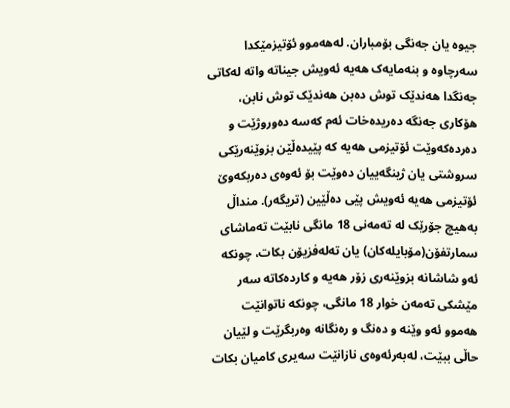جیوە یان جەنگی بۆمباران. لەھەموو ئۆتیزمێکدا سەرچاوە و بنەمایەک ھەیە ئەویش جیناتە واتە لەکاتی جەنگدا ھەندێک توش دەبن ھەندێک توش نابن، ھۆکاری جەنگە دەریدەخات ئەم کەسە دەوروژێت و دەردەکەوێت ئۆتیزمی ھەیە کە پێیدەڵێن بزوێنەرێکی سروشتی یان ژینگەییان دەوێت بۆ ئەوەی دەربکەوێ ئۆتیزمی هەیە ئەویش پێی دەڵێین (تریگەر). منداڵ بەھیچ جۆرێک لە تەمەنی 18 مانگی نابێت تەماشای سمارتفۆن(مۆبایلەکان) یان تەلەفزیۆن بکات، چونکە ئەو شاشانە بزوێنەری زۆر ھەیە و کاردەکاتە سەر مێشکی تەمەن خوار 18 مانگی، چونکە ناتوانێت ھەموو ئەو وێنە و دەنگ و رەنگانە وەربگرێت و لێیان حاڵی ببێت، لەبەرئەوەی نازانێت سەیری کامیان بکات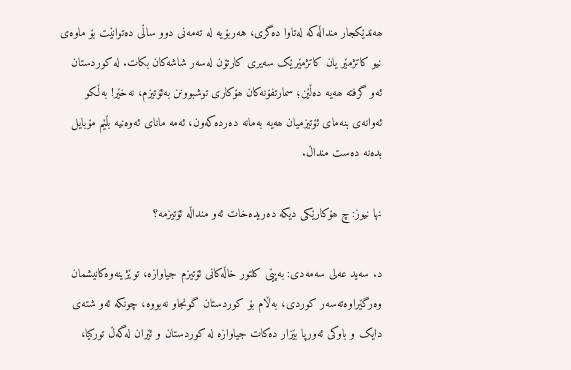ھەندێکجار منداڵەکە لەتاوا دەگری، هەربۆیە لە تەمەنی دوو ساڵی دەتوانێت بۆ ماوەی نیو کاتژمێر یان کاتژمێرێک سەیری کارتۆن لەسەر شاشەکان بکات. لە کوردستان ئەو گرفتە ھەیە دەڵێن؛ سمارتفۆنەکان ھۆکاری توشبوونن بەئۆتیزم، نەخێر! بەڵکو ئەوانەی بنەمای ئۆتیزمیان ھەیە بەمانە دەردەکەون، ئەمە مانای ئەوەنیە بڵێم مۆبایل بدەنە دەست منداڵ.

نها نیوز: چ ھۆکارێکی دیکە دەریدەخات ئەو منداڵە ئۆتیزمە؟

د. سەید عەلی سەمەدی: بەپێی کلتور خاڵەکانی ئۆتیزم جیاوازە، توێژینەوەکانیشمان وەرگێراوەتەسەر کوردی، بەڵام بۆ کوردستان گونجاو نەبووە، چونکە ئەو شتەی دایک و باوکی ئەورپا بێزار دەکات جیاوازە لە کوردستان و ئێران لەگەڵ تورکیا،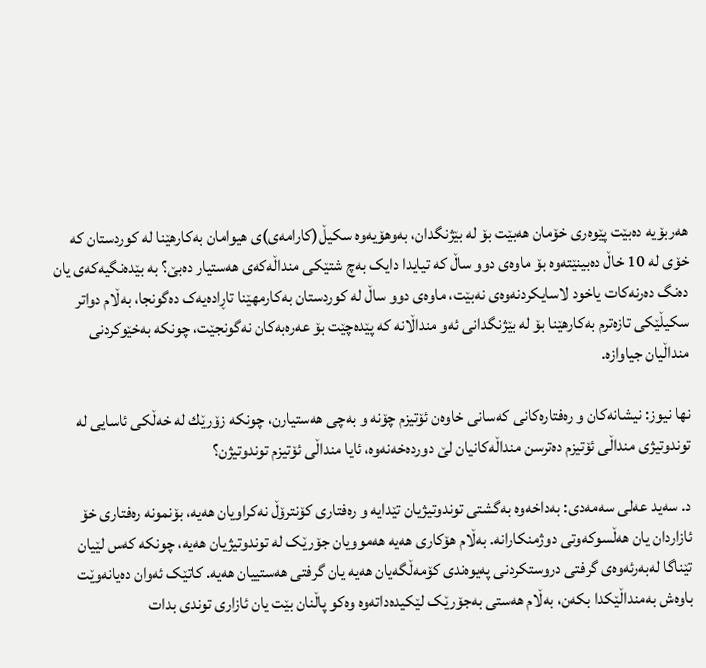ھەربۆیە دەبێت پێوەری خۆمان ھەبێت بۆ لە بێژنگدان، بەوهۆیەوە سکیڵ(کارامەی)ی ھیوامان بەکارھێنا لە کوردستان کە خۆی لە 10 خاڵ دەبینێتەوە بۆ ماوەی دوو ساڵ کە تیایدا دایک بەچ شتێکی منداڵەکەی ھەستیار دەبێ؟ بە بێدەنگیەکەی یان دەنگ دەرنەکات یاخود لاسایکردنەوەی نەبێت، ماوەی دوو ساڵ لە کوردستان بەکارمھێنا تاڕادەیەک دەگونجا، بەڵام دواتر سکیڵێکی تازەترم بەکارھێنا بۆ لە بێژنگدانی ئەو منداڵانە کە پێدەچێت بۆ عەرەبەکان نەگونجێت، چونکە بەخێوکردنی منداڵیان جیاوازە.

نها نیوز: نیشانەکان و رەفتارەکانی کەسانی خاوەن ئۆتیزم چۆنە و بەچی ھەستیارن، چونکە زۆرێك لە خەڵکی ئاسایی لە توندوتیژی منداڵی ئۆتیزم دەترسن منداڵەکانیان لێ دوردەخەنەوە، ئایا منداڵی ئۆتیزم توندوتیژن؟

د. سەید عەلی سەمەدی: بەداخەوە بەگشتی توندوتیژیان تێدایە و رەفتاری کۆنترۆڵ نەکراویان هەیە، بۆنمونە رەفتاری خۆ ئازاردان یان هەڵسوکەوتی دوژمنکارانە. بەڵام ھۆکاری ھەیە ھەموویان جۆرێک لە توندوتیژیان ھەیە، چونکە کەس لێیان تێناگا لەبەرئەوەی گرفتی دروستکردنی پەیوەندی کۆمەڵگەیان ھەیە یان گرفتی ھەستییان ھەیە. کاتێک ئەوان دەیانەوێت باوەش بەمنداڵێکدا بکەن، بەڵام ھەستی بەجۆرێک لێکیدەداتەوە وەکو پاڵنان بێت یان ئازاری توندی بدات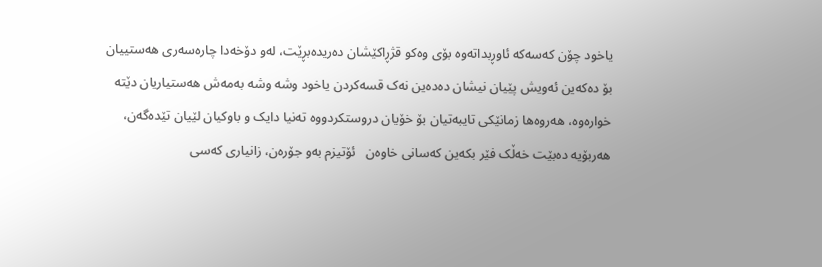یاخود چۆن کەسەکە ئاوڕبداتەوە بۆی وەکو قژڕاکێشان دەریدەبڕێت، لەو دۆخەدا چارەسەری ھەستییان بۆ دەکەین ئەویش پێیان نیشان دەدەین نەک قسەکردن یاخود وشە وشە بەمەش ھەستیاریان دێتە خوارەوە، هەروەها زمانێکی تایبەتیان بۆ خۆیان دروستکردووە تەنیا دایک و باوکیان لێیان تێدەگەن، هەربۆیە دەبێت خەڵک فێر بکەین کەسانی خاوەن   ئۆتیزم بەو جۆرەن، زانیاری کەسی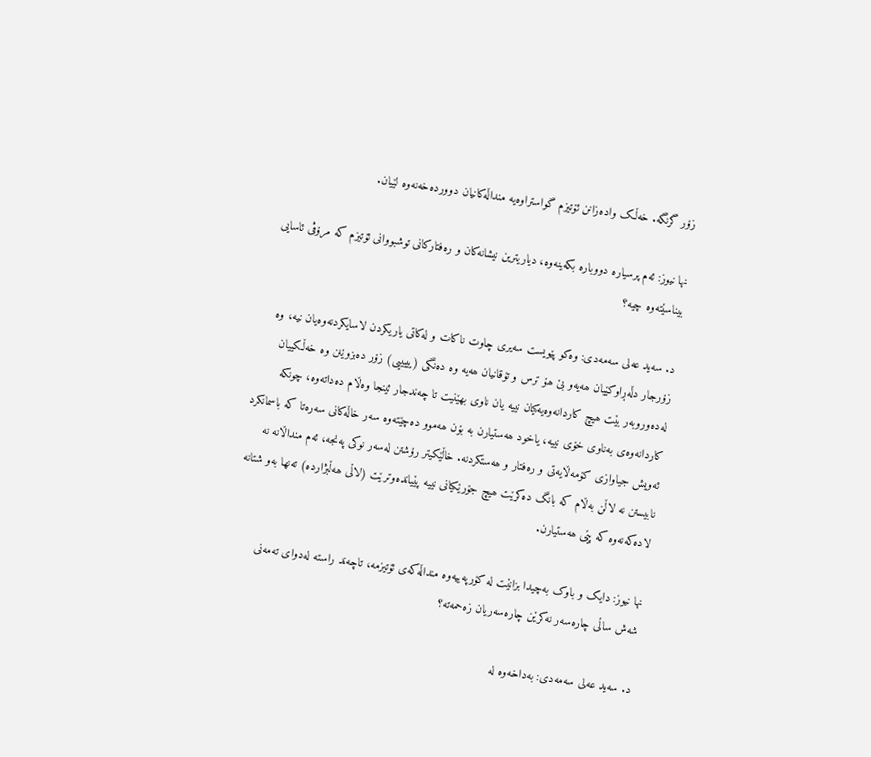زۆر گرنگە. خەڵک وادەزانن ئۆتیزم گواستراوەیە منداڵەکانیان دووردەخەنەوە لێیان.

نها نیوز: ئەم پرسیارە دووبارە بکەینەوە، دیاریترین نیشانەکان و رەفتارکانی توشبووانی ئۆتیزم کە مرۆڤی ئاسایی بیناسێتەوە چیە؟

د. سەید عەلی سەمەدی: وەکو پێویست سەیری چاوت ناکات و لەکاتی یاریکردن لاسایکردنەوەیان نیە، وە زۆرجار دڵەڕاوکێیان ھەیەو بێ ھۆ ترس و تۆقانیان ھەیە وە دەنگی (یییییی) زۆر دەبزوێنن وە خەڵکییان لەدەوروبەر بێت ھیچ کاردانەوەیەکیان نییە یان ناوی بھێنیت تا چەندجار ئینجا وەڵام دەداتەوە، چونکە کاردانەوەی بەناوی خۆی نییە، یاخود ھەستیارن بە بۆن ھەموو دەچێتەوە سەر خاڵەكانی سەرەتا کە باسمانکرد ئەویش جیاوازی کۆمەڵایەتی و رەفتار و ھەستکردنە. خاڵێکیتر رۆشتن لەسەر نوکی پەنجە، ئەم منداڵانە نە نابیستن نە لاڵن بەڵام کە بانگ دەکرێت ھیچ جۆرێکیانی نییە پێیاندەوترێت (لاڵی ھەڵبژاردە) تەنھا بەو شتانە لادەکەنەوە کە پێی ھەستیارن.

نها نیوز: دایک و باوک بەچیدا بزانێت لە کۆرپەییەوە منداڵەکەی ئۆتیزمە، تاچەند راستە لەدوای تەمەنی شەش ساڵی چارەسەر نەکرێن چارەسەریان زەحمەتە؟

د. سەید عەلی سەمەدی: بەداخەوە لە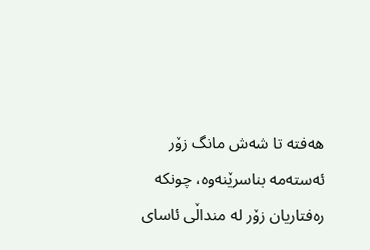ھەفتە تا شەش مانگ زۆر ئەستەمە بناسرێنەوە، چونکە رەفتاریان زۆر لە منداڵی ئاسای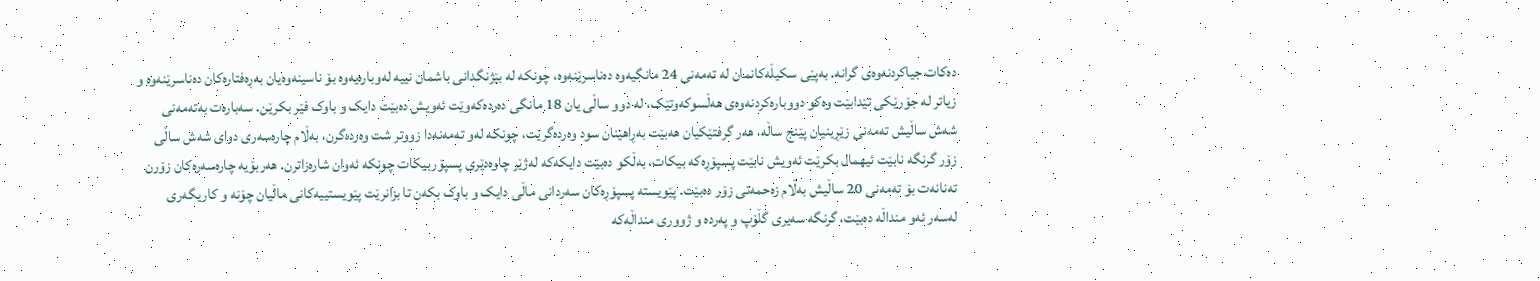دەکات جیاکردنەوەی گرانە. بەپێی سکیڵەکانمان لە تەمەنی 24 مانگیەوە دەناسرێنەوە، چونکە لە بێژنگدانی باشمان نییە لەوبارەیەوە بۆ ناسینەوەیان بەڕەفتارەکان دەناسرێنەوە و زیاتر لە جۆرێکی تێدابێت وەکو دووبارەکردنەوەی ھەڵسوکەوتێک، لە دوو ساڵی یان 18 مانگی دەردەکەوێت ئەویش دەبێت دایک و باوک فێر بکرێن. سەبارەت بەتەمەنی شەش ساڵیش تەمەنی زێڕینیان پێنج ساڵە، ھەر گرفتێکیان ھەبێت بەڕاھێنان سود وەردەگرێت، چونکە لەو تەمەنەدا زووتر شت وەردەگرن، بەڵام چارەسەری دوای شەش ساڵی زۆر گرنگە نابێت ئیھمال بکرێت ئەویش نابێت پسپۆڕەکە بیکات، بەڵکو دەبێت دایکەکە لەژێر چاوەدێری پسپۆربیکات چونکە ئەوان شارەزاترن. هەربۆیە چارەسەرەکان زۆرن تەنانەت بۆ تەمەنی 20 ساڵیش بەڵام زەحمەتی زۆر دەبێت. پێویستە پسپۆڕەکان سەردانی ماڵی دایک و باوک بکەن تا بزانرێت پێویستییەکانی ماڵیان چۆنە و کاریگەری لەسەر ئەو منداڵە دەبێت، گرنگە سەیری گڵۆپ و پەردە و ژووری منداڵەکە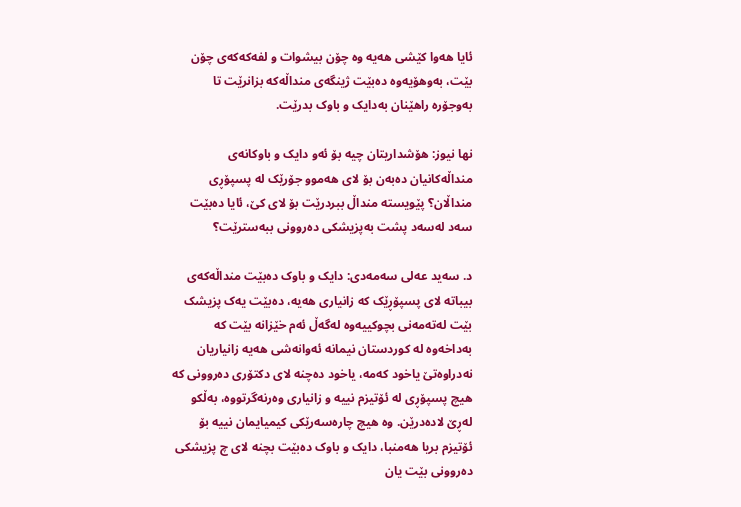ئایا ھەوا کێشی ھەیە وە چۆن بیشوات و لفەکەکەی چۆن بێت، بەوهۆیەوە دەبێت ژینگەی منداڵەکە بزانرێت تا بەوجۆرە راھێنان بەدایک و باوک بدرێت.

نها نیوز: ھۆشداریتان چیە بۆ ئەو دایک و باوکانەی منداڵەکانیان دەبەن بۆ لای ھەموو جۆرێک لە پسپۆڕی منداڵان؟ پێویستە منداڵ ببردرێت بۆ لای کێ، ئایا دەبێت سەد لەسەد پشت بەپزیشکی دەروونی ببەسترێت؟

د. سەید عەلی سەمەدی: دایک و باوک دەبێت منداڵەکەی بیباتە لای پسپۆڕێک کە زانیاری ھەیە، دەبێت یەک پزیشک بێت لەتەمەنی بچوکییەوە لەگەڵ ئەم خێزانە بێت کە بەداخەوە لە کوردستان نیمانە ئەوانەشی ھەیە زانیاریان نەدراوەتێ یاخود کەمە، یاخود دەچنە لای دکتۆری دەروونی کە ھیچ پسپۆڕی لە ئۆتیزم نییە و زانیاری وەرنەگرتووە، بەڵکو لەڕێ لادەدرێن. وە ھیچ چارەسەرێکی کیمیایمان نییە بۆ ئۆتیزم بریا ھەمنبا، دایک و باوک دەبێت بچنە لای چ پزیشکی دەروونی بێت یان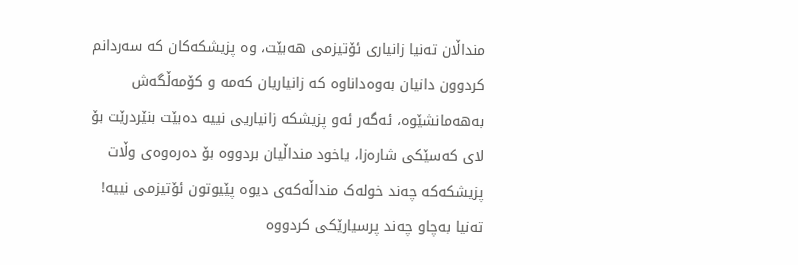منداڵان تەنیا زانیاری ئۆتیزمی ھەبێت، وە پزیشکەکان کە سەردانم کردوون دانیان بەوەداناوە کە زانیاریان کەمە و کۆمەڵگەش بەھەمانشێوە، ئەگەر ئەو پزیشکە زانیاریی نییە دەبێت بنێردرێت بۆ لای کەسێکی شارەزا، یاخود منداڵیان بردووە بۆ دەرەوەی وڵات پزیشکەکە چەند خولەک منداڵەکەی دیوە پێیوتون ئۆتیزمی نییە! تەنیا بەچاو چەند پرسیارێکی کردووە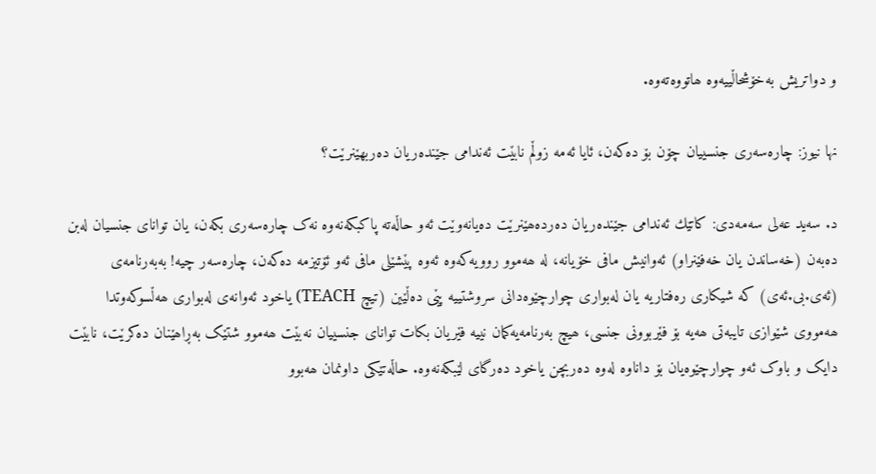و دواتریش بەخۆشحاڵییەوە ھاتووەتەوە.

نها نیوز: چارەسەری جنسییان چۆن بۆ دەکەن، ئایا ئەمە زوڵم نابێت ئەندامی جێندەریان دەربھێنرێت؟

د. سەید عەلی سەمەدی: کاتێك ئەندامی جێندەریان دەردەھێنرێت دەیانەوێت ئەو حاڵەتە پاکبکەنەوە نەک چارەسەری بکەن، یان توانای جنسیان لەبن دەبەن (خەساندن یان خەفێنراو) ئەوانیش مافی خۆیانە، لە ھەموو روویەکەوە ئەوە پێشێلی مافی ئەو ئۆتیزمە دەکەن، چارەسەر چیە! بەبەرنامەی (ئەی.بی.ئەی) کە شیکاری رەفتاریە یان لەبواری چوارچێوەدانی سروشتییە پێی دەڵێین (تیچ TEACH) یاخود ئەوانەی لەبواری ھەڵسوکەوتدا ھەمووی شێوازی تایبەتی ھەیە بۆ فێربوونی جنسی، ھیچ بەرنامەیەکمان نییە فێریان بکات توانای جنسییان نەبێت ھەموو شتێک بەڕاھێنان دەکرێت، نابێت دایک و باوک ئەو چوارچێوەیان بۆ داناوە لەوە دەربچن یاخود دەرگای لێبکەنەوە. حاڵەتێکی داونمان ھەبوو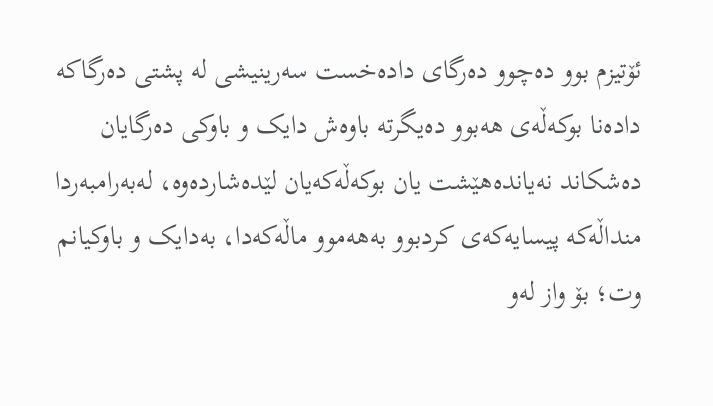ئۆتیزم بوو دەچوو دەرگای دادەخست سەرینیشی لە پشتی دەرگاکە دادەنا بوکەڵەی ھەبوو دەیگرتە باوەش دایک و باوکی دەرگایان دەشکاند نەیاندەھێشت یان بوکەڵەکەیان لێدەشاردەوە، لەبەرامبەردا منداڵەکە پیسایەکەی کردبوو بەھەموو ماڵەکەدا، بەدایک و باوکیانم وت؛ بۆ واز لەو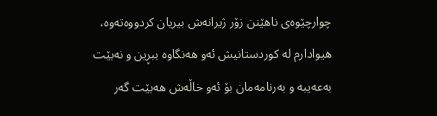چوارچێوەی ناھێنن زۆر ژیرانەش بیریان کردووەتەوە، ھیوادارم لە کوردستانیش ئەو ھەنگاوە ببڕین و نەبێت بەعەیبە و بەرنامەمان بۆ ئەو خاڵەش ھەبێت گەر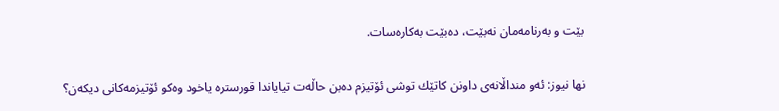بێت و بەرنامەمان نەبێت، دەبێت بەکارەسات.

نها نیوز: ئەو منداڵانەی داونن کاتێك توشی ئۆتیزم دەبن حاڵەت تیایاندا قورسترە یاخود وەکو ئۆتیزمەکانی دیکەن؟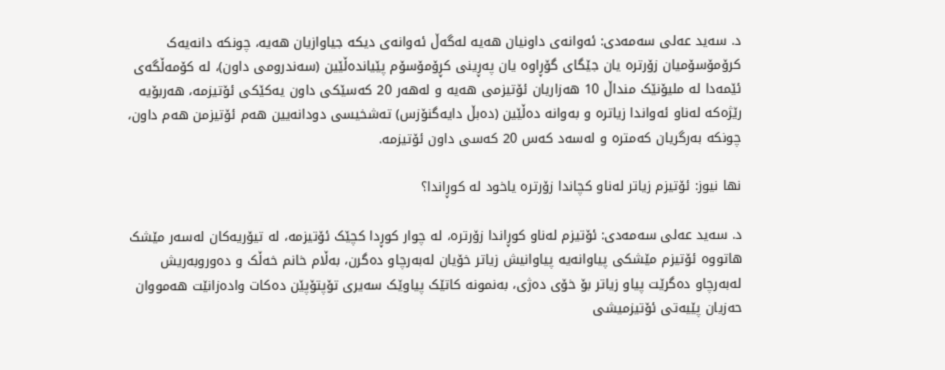د. سەید عەلی سەمەدی: ئەوانەی داونیان ھەیە لەگەڵ ئەوانەی دیکە جیاوازیان ھەیە، چونکە دانەیەک کرۆمۆسۆمیان زۆرترە یان جێگای گۆڕاوە یان پەڕینی کڕۆمۆسۆم پێیاندەڵێین (سەندرومی داون)، لە کۆمەڵگەی ئێمەدا لە ملیۆنێک منداڵ 10 ھەزاریان ئۆتیزمی ھەیە و لەھەر 20 کەسێکی داون یەکێکی ئۆتیزمە، هەربۆیە رێژەکە لەناو ئەواندا زیاترە و بەوانە دەڵێین (دەبڵ دایەگنۆزس) تەشخیسی دودانەیین ھەم ئۆتیزمن ھەم داون، چونکە بەرگریان کەمترە و لەسەد کەس 20 کەسی داون ئۆتیزمە.

نها نیوز: ئۆتیزم زیاتر لەناو کچاندا زۆرترە یاخود لە کوڕاندا؟

د. سەید عەلی سەمەدی: ئۆتیزم لەناو کوڕاندا زۆرترە، لە چوار کوڕدا کچێک ئۆتیزمە، لە تیۆریەکان لەسەر مێشک ھاتووە ئۆتیزم مێشکی پیاوانەیە پیاوانیش زیاتر خۆیان لەبەرچاو دەگرن، بەڵام خانم خەڵک و دەوروبەریش لەبەرچاو دەگرێت پیاو زیاتر بۆ خۆی دەژی، بەنمونە کاتێک پیاوێک سەیری تۆپتۆپێن دەکات وادەزانێت ھەمووان حەزیان پێیەتی ئۆتیزمیشی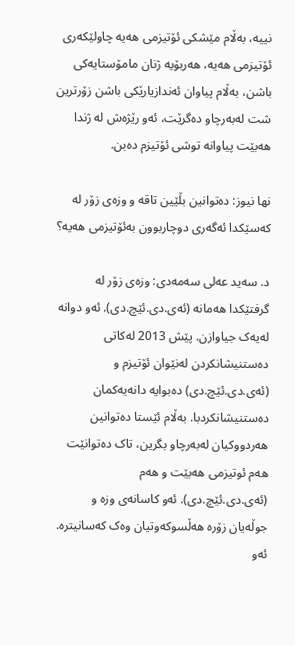نییە، بەڵام مێشکی ئۆتیزمی ھەیە چاولێکەری ئۆتیزمی ھەیە، هەربۆیە ژنان مامۆستایەکی باشن، بەڵام پیاوان ئەندازیارێکی باشن زۆرترین شت لەبەرچاو دەگرێت، ئەو رێژەش لە ژندا ھەبێت پیاوانە توشی ئۆتیزم دەبن.

نها نیوز: دەتوانین بڵێین تاقە و وزەی زۆر لە کەسێکدا ئەگەری دوچاربوون بەئۆتیزمی ھەیە؟

د. سەید عەلی سەمەدی: وزەی زۆر لە گرفتێکدا ھەمانە (ئەی.دی.ئێچ.دی). ئەو دوانە لەیەک جیاوازن. پێش 2013 لەکاتی دەستنیشانکردن لەنێوان ئۆتیزم و (ئەی.دی.ئێچ.دی) دەبوایە دانەیەکمان دەستنیشانکردبا. بەڵام ئێستا دەتوانین هەردووکیان لەبەرچاو بگرین، تاک دەتوانێت هەم ئوتیزمی هەبێت و هەم (ئەی.دی.ئێچ.دی). ئەو کاسانەی وزە و جوڵەیان زۆرە هەڵسوکەوتیان وەک کەسانیترە. ئەو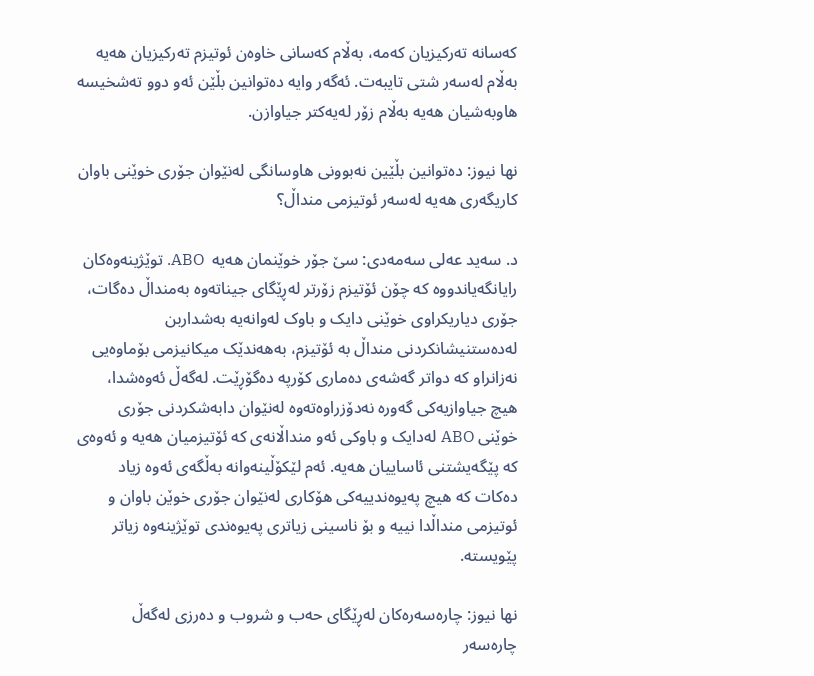کەسانە تەرکیزیان کەمە، بەڵام کەسانی خاوەن ئوتیزم تەرکیزیان هەیە بەڵام لەسەر شتی تایبەت. ئەگەر وایە دەتوانین بڵێن ئەو دوو تەشخیسە هاوبەشیان هەیە بەڵام زۆر لەیەکتر جیاوازن.

نها نیوز: دەتوانین بڵێین نەبوونی هاوسانگی لەنێوان جۆری خوێنی باوان کاریگەری هەیە لەسەر ئوتیزمی منداڵ؟

د. سەید عەلی سەمەدی: سێ جۆر خوێنمان هەیە  ABO. توێژینەوەکان رایانگەیاندووە کە چۆن ئۆتیزم زۆرتر لەڕێگای جیناتەوە بەمنداڵ دەگات، جۆری دیاریکراوی خوێنی دایک و باوک لەوانەیە بەشداربن لەدەستنیشانکردنی منداڵ بە ئۆتیزم، بەهەندێک میکانیزمی بۆماوەیی نەزانراو کە دواتر گەشەی دەماری کۆرپە دەگۆڕێت. لەگەڵ ئەوەشدا، هیچ جیاوازیەکی گەورە نەدۆزراوەتەوە لەنێوان دابەشکردنی جۆری خوێنی ABO لەدایک و باوکی ئەو منداڵانەی کە ئۆتیزمیان هەیە و ئەوەی کە پێگەیشتنی ئاساییان هەیە. ئەم لێکۆڵینەوانە بەڵگەی ئەوە زیاد دەکات کە هیچ پەیوەندییەکی هۆکاری لەنێوان جۆری خوێن باوان و ئوتیزمی منداڵدا نییە و بۆ ناسینی زیاتری پەیوەندی توێژینەوە زیاتر پێویستە.

نها نیوز: چارەسەرەکان لەڕێگای حەب و شروب و دەرزی لەگەڵ چارەسەر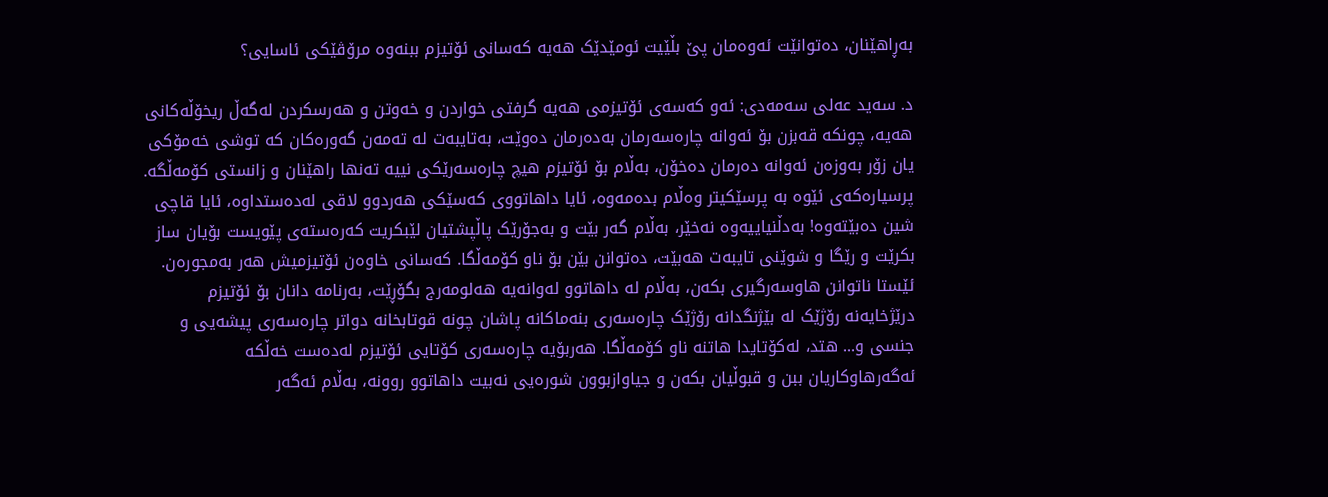بەڕاھێنان، دەتوانێت ئەوەمان پێ بڵێیت ئومێدێک هەیە کەسانی ئۆتیزم ببنەوە مرۆڤێکی ئاسایی؟

د. سەید عەلی سەمەدی: ئەو کەسەی ئۆتیزمی ھەیە گرفتی خواردن و خەوتن و ھەرسکردن لەگەڵ ریخۆڵەکانی هەیە، چونکە قەبزن بۆ ئەوانە چارەسەرمان بەدەرمان دەوێت، بەتایبەت لە تەمەن گەورەکان کە توشی خەمۆکی یان زۆر بەوزەن ئەوانە دەرمان دەخۆن، بەڵام بۆ ئۆتیزم ھیچ چارەسەرێکی نییە تەنھا راھێنان و زانستی کۆمەڵگە. پرسیارەکەی ئێوە بە پرسێکیتر وەڵام بدەمەوە، ئایا داھاتووی کەسێکی ھەردوو لاقی لەدەستداوە، ئایا قاچی شین دەبێتەوە! بەدڵنیاییەوە نەخێر، بەڵام گەر بێت و بەجۆرێک پاڵپشتیان لێبکریت کەرەستەی پێویست بۆیان ساز بکرێت و رێگا و شوێنی تایبەت ھەبێت، دەتوانن بێن بۆ ناو کۆمەڵگا. کەسانی خاوەن ئۆتیزمیش هەر بەمجورەن. ئێستا ناتوانن ھاوسەرگیری بکەن، بەڵام لە داهاتوو لەوانەیە هەلومەرج بگۆڕێت، بەرنامە دانان بۆ ئۆتیزم درێژخایەنە رۆژێک لە بێژنگدانە رۆژێک چارەسەری بنەماکانە پاشان چونە قوتابخانە دواتر چارەسەری پیشەیی و جنسی و... هتد، لەکۆتایدا هاتنە ناو کۆمەڵگا. ھەربۆیە چارەسەری کۆتایی ئۆتیزم لەدەست خەڵکە ئەگەرھاوکاریان ببن و قبوڵیان بکەن و جیاوازبوون شورەیی نەبیت داهاتوو روونە، بەڵام ئەگەر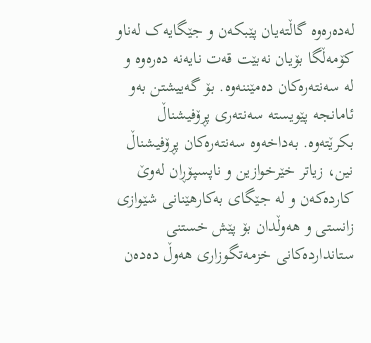لەدەرەوە گاڵتەیان پێبکەن و جێگایەک لەناو کۆمەڵگا بۆیان نەبێت قەت نایەنە دەرەوە و لە سەنتەرەکان دەمێننەوە. بۆ گەییشتن بەو ئامانجە پێویستە سەنتەری پڕۆفیشناڵ بکرێتەوە. بەداخەوە سەنتەرەکان پڕۆفیشناڵ نین، زیاتر خێرخوازین و ناپسپۆڕان لەوێ کاردەکەن و لە جێگای بەکارهێنانی شێوازی زانستی و هەوڵدان بۆ پێش خستنی ستانداردەکانی خزمەتگوزاری هەوڵ دەدەن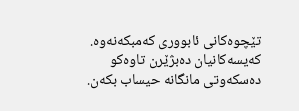تێچوەکانی ئابووری کەمبکەنەوە. کەیسەکانیان دەبژێرن تاوەکو دەسکەوتی مانگانە حیساب بکەن.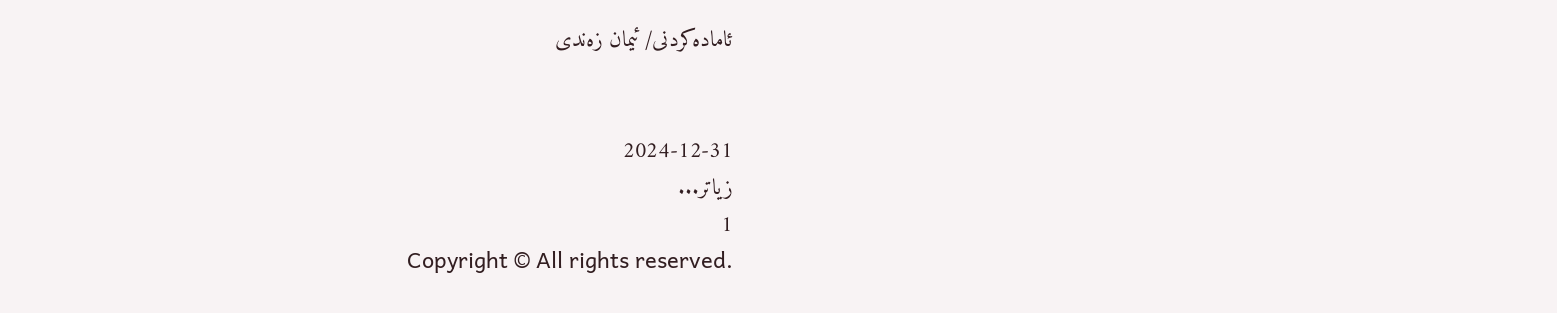ئامادەکردنی/ ئیمان زەندی


2024-12-31
زیاتر...
1
Copyright © All rights reserved.